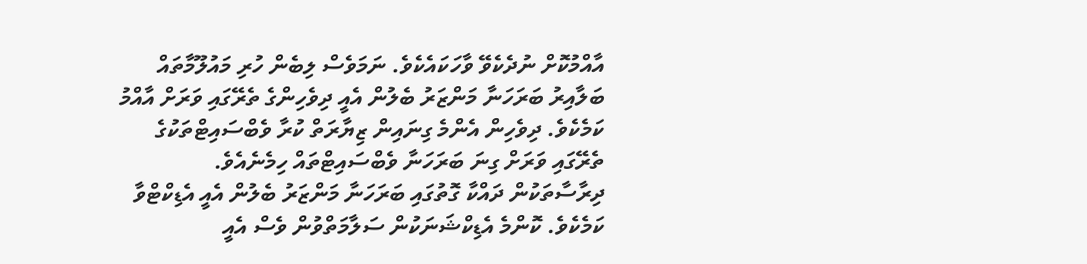އާއްމުކޮށް ނުދެކެވޭ ވާހަކައެކެވެ. ނަމަވެސް ލިބެން ހުރި މައުލޫމާތައް ބަލާއިރު ބަރަހަނާ މަންޒަރު ބެލުން އެއީ ދިވެހިންގެ ތެރޭގައި ވަރަށް އާއްމު ކަމެކެވެ. ދިވެހިން އެންމެ ގިނައިން ޒިޔާރަތް ކުރާ ވެބްސައިޓްތަކުގެ ތެރޭގައި ވަރަށް ގިނަ ބަރަހަނާ ވެބްސައިޓްތައް ހިމެނެއެވެ. ދިރާސާތަކުން ދައްކާ ގޮތުގައި ބަރަހަނާ މަންޒަރު ބެލުން އެއީ އެޑިކްޓްވާ ކަމެކެވެ. ކޮންމެ އެޑިކްޝަނަކުން ސަލާމަތްވުން ވެސް އެއީ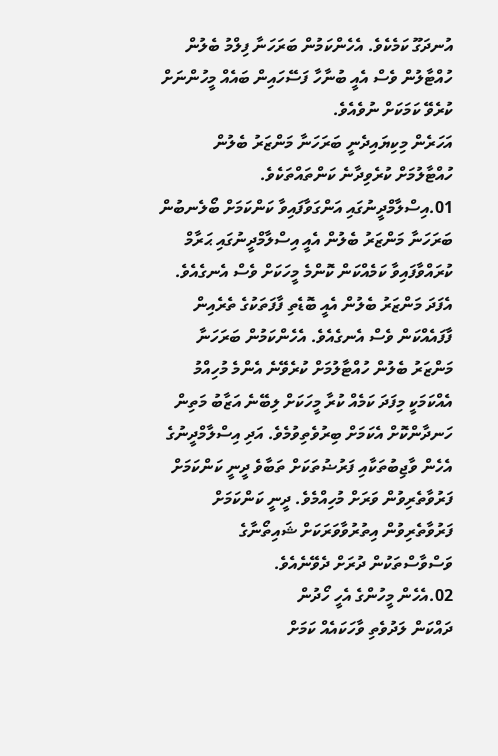އުނދަގޫ ކަމެކެވެ. އެހެންކަމުން ބަރަހަނާ ފިލްމު ބެލުން ހުއްޓާލުން ވެސް އެއީ ބުނާހާ ފަސޭހައިން ބައެއް މީހުންނަށް ކުރެވޭ ކަމަކަށް ނުވެއެވެ.
އަހަރެން މިކިޔައިދެނީ ބަރަހަނާ މަންޒަރު ބެލުން ހުއްޓާލުމަށް ކުރެވިދާނެ ކަންތައްތަކެވެ.
01.އިސްލާމްދީނުގައި އަންގަވާފައިވާ ކަންކަމަށް ބޯލެނބުން
ބަރަހަނާ މަންޒަރު ބެލުން އެއީ އިސްލާމްދީނުގައި ޙަރާމް ކުރައްވާފައިވާ ކަމެއްކަން ކޮންމެ މީހަކަށް ވެސް އެނގެއެވެ. އެފަދަ މަންޒަރު ބެލުން އެއީ ބޮޑެތި ފާފަތަކުގެ ތެރެއިން ފާފައެއްކަން ވެސް އެނގެއެވެ. އެހެންކަމުން ބަރަހަނާ މަންޒަރު ބެލުން ހުއްޓާލުމަށް ކުރެވޭނެ އެންމެ މުހިއްމު އެއްކަމަކީ މިފަދަ ކަމެއް ކުރާ މީހަކަށް ލިބޭނެ އަޒާބު މަތިން ހަނދާންކޮށް އެކަމަށް ބިރުވެތިވުމެވެ. އަދި އިސްލާމްދީނުގެ އެހެން ވާޖިބުތަކާއި ފަރުޟުތަކަށް ތަބާވެ ދީނީ ކަންކަމަށް ފަރުވާތެރިވުން ވަރަށް މުހިއްމެވެ. ދީނީ ކަންކަމަށް ފަރުވާތެރިވުން އިތުރުވާވަރަކަށް ޝައިތޯނާގެ ވަސްވާސްތަކުން ދުރަށް ދެވޭނެއެވެ.
02.އެހެން މީހުންގެ އެހީ ހޯދުން
ދައްކަން ލަދުވެތި ވާހަކައެއް ކަމަށް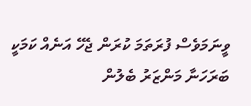ވީނަމަވެސް ފުރަތަމަ ކުރަން ޖެހޭ އަނެއް ކަމަކީ ބަރަހަނާ މަންޒަރު ބެލުން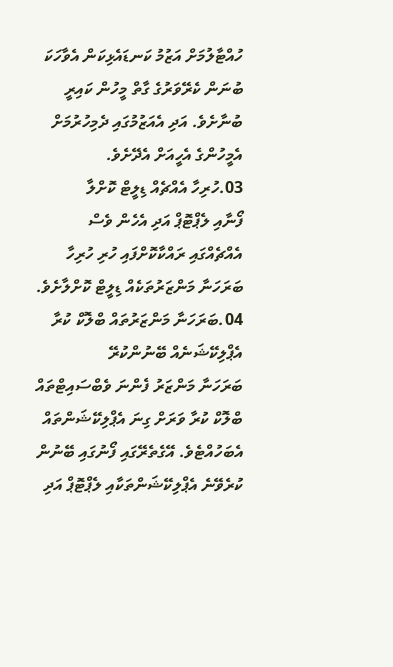ހުއްޓާލުމަށް އަޒުމު ކަނޑައެޅިކަން އެވާހަކަ ބުނަން ކެރޭވަރުގެ ގާތް މީހުން ކައިރީ ބުނާށެވެ. އަދި އެއަޒުމުގައި ދެމިހުރުމަށް އެމީހުންގެ އެހީއަށް އެދޭށެވެ.
03.ހުރިހާ އެއްޗެއް ޑިލީޓް ކޮށްލާ
ފޯނާއި ލެޕްޓޮޕް އަދި އެހެން ވެސް އެއްޗެއްގައި ރައްކާކޮށްފައި ހުރި ހުރިހާ ބަރަހަނާ މަންޒަރުތަކެއް ޑިލީޓް ކޮށްލާށެވެ.
04.ބަރަހަނާ މަންޒަރުތައް ބްލޮކް ކުރާ އެޕްލިކޭޝަނެއް ބޭނުންކުރޭ
ބަރަހަނާ މަންޒަރު ފެންނަ ވެބްސައިޓްތައް ބްލޮކް ކުރާ ވަރަށް ގިނަ އެޕްލިކޭޝަންތައް އެބަހުއްޓެވެ. އޭގެތެރޭގައި ފޯނުގައި ބޭނުން ކުރެވޭނެ އެޕްލިކޭޝަންތަކާއި ލެޕްޓޮޕް އަދި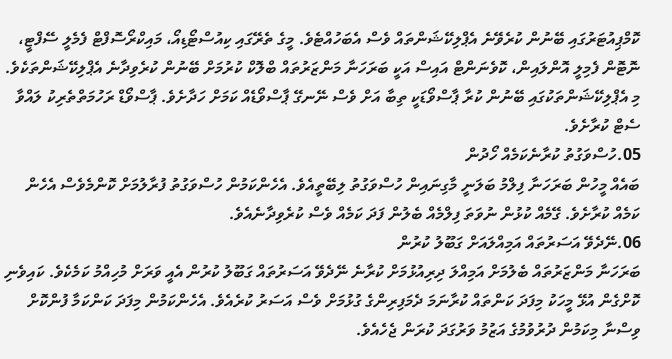ކޮމްޕިއުޓަރުގައި ބޭނުން ކުރެވޭނެ އެޕްލިކޭޝަންތައް ވެސް އެބަހުއްޓެވެ. މީގެ ތެރޭގައި ކިއުސްޓޯޑިއޯ، މައިކްރޯސޮފްޓް ފެމެލީ ސޭފްޓީ، ނޮޓޮން ފެމިލީ އޮންލައިން، ކޮވެނަންޓް އައިސް އަކީ ބަރަހަނާ މަންޒަރުތައް ބްލޮކް ކުރުމަށް ބޭނުން ކުރެވިދާނެ އެޕްލިކޭޝަންތަކެވެ. މި އެޕްލިކޭޝަންތަކުގައި ބޭނުން ކުރާ ޕާސްވޯޑަކީ ތިބާ އަށް ވެސް ނޭނގޭ ޕާސްވޯޑެއް ކަމަށް ހަދާށެވެ. ޕާސްވޯޑް ރަހުމަތްތެރިކު ލައްވާ ސެޓް ކުރާށެވެ.
05.ހުސްވަގުތު ކުރާނެކަމެއް ހޯދުން
ބައެއް މީހުން ބަރަހަނާ ފިލްމު ބަލަނީ މާގިނައިން ހުސްވަގުތު ލިބޭތީއެވެ. އެހެންކަމުން ހުސްވަގުތު ފުރާލުމަށް ކޮންމެވެސް އެހެން ކަމެއް ކުރާށެވެ. ގޭމެއް ކުޅުން ނުވަތަ ފިލްމެއް ބެލުން ފަދަ ކަމެއް ވެސް ކުރެވިދާނެއެވެ.
06.ނޭދެވޭ އަސަރުތައް އަމިއްލައަށް ގަބޫލު ކުރުން
ބަރަހަނާ މަންޒަރުތައް ބެލުމަށް އަމިއްލަ ދިރިއުޅުމަށް ކުރާނެ ނޭދެވޭ އަސަރުތައް ގަބޫލު ކުރުން އެއީ ވަރަށް މުހިއްމު ކަމެކެވެ. ކައިވެނި ކޮށްގެން އުޅޭ މީހަކު މިފަދަ ކަންތައް ކުރާނަމަ ދެމަފިރިންގެ ގުޅުމަށް ވެސް އަސަރު ކުރެއެވެ. އެހެންކަމުން މިފަދަ ކަންކަމާ ފުންކޮށް ވިސްނާ މިކަމުން ދުރުވުމުގެ އަޒުމު ވަރުގަދަ ކުރަން ޖެހެއެވެ.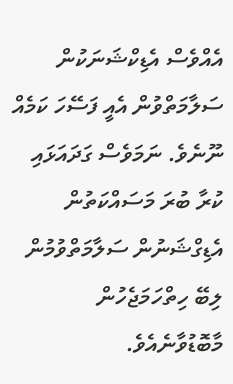އެއްވެސް އެޑިކްޝަނަކުން ސަލާމަތްވުން އެއީ ފަސޭހަ ކަމެއް ނޫނެވެ. ނަމަވެސް ގަދައަޅައި ކުރާ ބުރަ މަސައްކަތުން އެޑިގްޝަނުން ސަލާމަތްވުމުން ލިބޭ ހިތްހަމަޖެހުން މާބޮޑުވާނެއެވެ.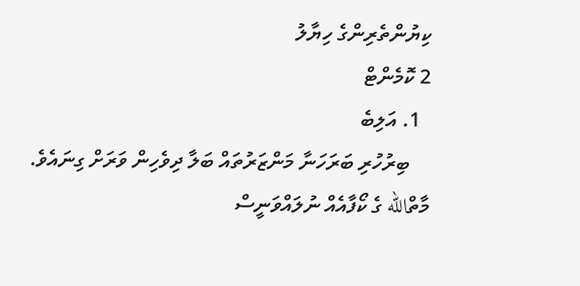ކިޔުންތެރިންގެ ހިޔާލު
2 ކޮމެންޓް
  1. އަލިބެ
    ބިރުހުރި ބަރަހަނާ މަންޒަރުތައް ބަލާ ދިވެހިން ވަރަށް ގިނައެވެ. މާތްالله ގެ ކޯފާއެއް ނުލައްވަނީސް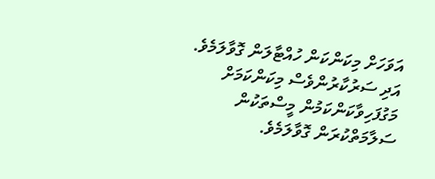އަވަހަށް މިކަންކަން ހުއްޓާލަން ގޮވާލަމެވެ. އަދި ސަރުކާރުންވެސް މިކަންކަމަށް މަގުފަހިވާކަންކަމުން މީސްތަކުން ސަލާމަތްކުރަން ގޮވާލަމެވެ.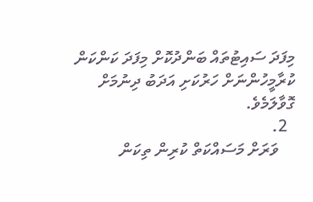މިފަދަ ސައިޓުތައް ބަންދުކޮށް މިފަދަ ކަންކަން ކުރާމީހުންނަށް ހަރުކަށި އަދަބު ދިނުމަށް ގޮވާލަމެވެ.
  2.
    ވަރަށް މަސައްކަތް ކުރިން ތިކަން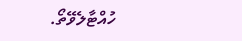ހުއްޓާލެވޭތޯ.